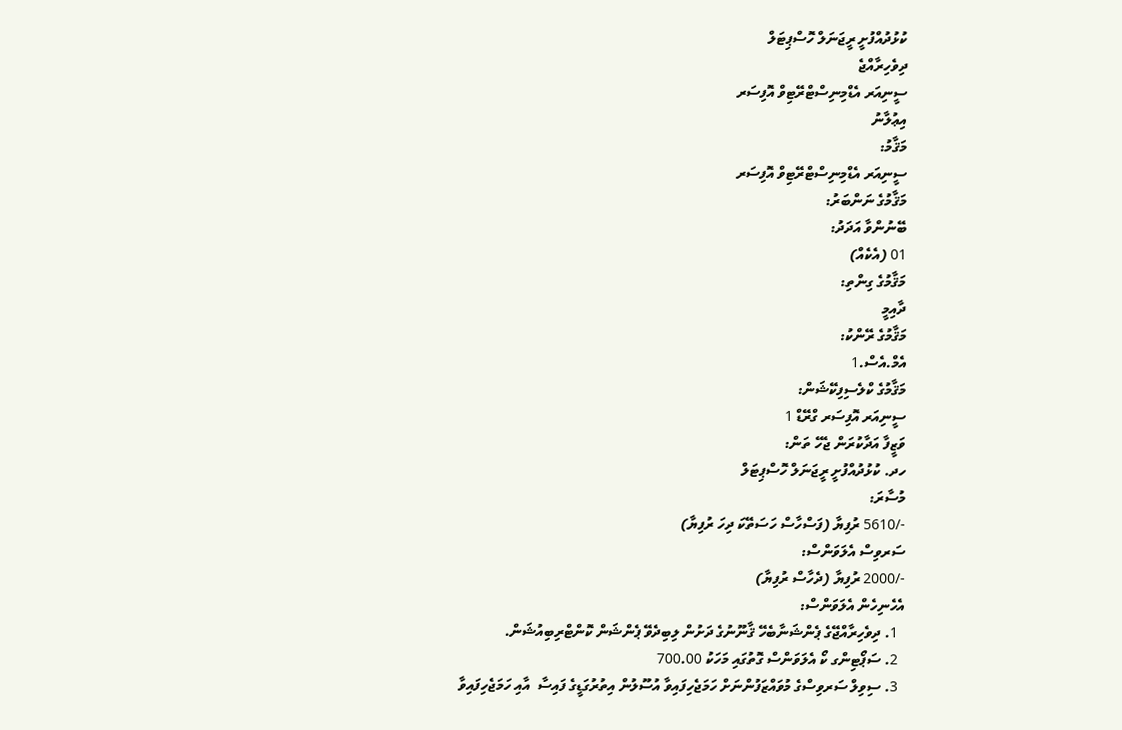ކުޅުދުއްފުށީ ރީޖަނަލް ހޮސްޕިޓަލް
ދިވެހިރާއްޖެ
ސީނިއަރ އެޑްމިނިސްޓްރޭޓިވް އޮފިސަރ
އިޢުލާނު
މަޤާމު:
ސީނިއަރ އެޑްމިނިސްޓްރޭޓިވް އޮފިސަރ
މަޤާމުގެ ނަންބަރު:
ބޭނުންވާ އަދަދު:
01 (އެކެއް)
މަޤާމުގެ ގިންތި:
ދާއިމީ
މަޤާމުގެ ރޭންކު:
އެމް.އެސް.1
މަޤާމުގެ ކްލެސިފިކޭޝަން:
ސީނިއަރ އޮފިސަރ ގްރޭޑް 1
ވަޒީފާ އަދާކުރަން ޖެހޭ ތަން:
ހދ. ކުޅުދުއްފުށީ ރީޖަނަލް ހޮސްޕިޓަލް
މުސާރަ:
-/5610 ރުފިޔާ (ފަސްހާސް ހަސަތޭކަ ދިހަ ރުފިޔާ)
ސަރވިސް އެލަވަންސް:
-/2000 ރުފިޔާ (ދެހާސް ރުފިޔާ)
އެހެނިހެން އެލަވަންސް:
  1. ދިވެހިރާއްޖޭގެ ޕެންޝަނާބެހޭ ޤާނޫނުގެ ދަށުން ލިބިދެވޭ ޕެންޝަން ކޮންޓްރިބިއުޝަން.
  2. ސަޕޯޓިންގ ކޯ އެލަވަންސް ގޮތުގައި މަހަކު 700.00
  3. ސިވިލް ސަރވިސްގެ މުވައްޒަފުންނަށް ހަމަޖެހިފައިވާ އުސޫލުން އިތުރުގަޑީގެ ފައިސާ  އާއި ހަމަޖެހިފައިވާ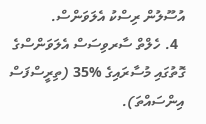އުސޫލުން ރިސްކު އެލަވަންސް.
  4. ހެލްތް ސާރވިސަސް އެލަވަންސްގެ ގޮތުގައި މުސާރައިގެ %35 (ތިރީސްފަސް އިންސައްތަ).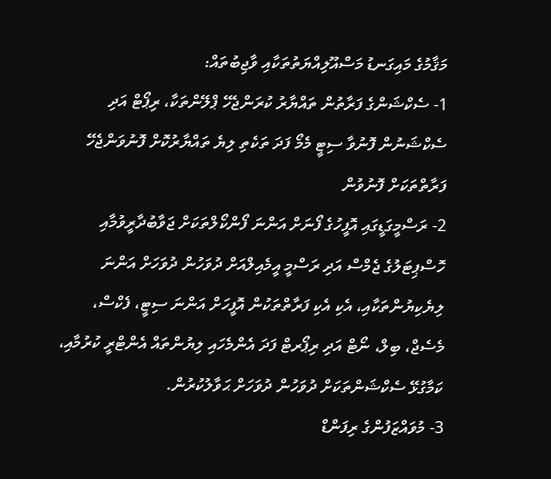މަޤާމުގެ މައިގަނޑު މަސްއޫލިއްޔަތުތަކާއި ވާޖިބުތައް:
1- ސެކްޝަންގެ ފަރާތުން ތައްޔާރު ކުރަންޖެހޭ ޕްލޭންތަކާ، ރިޕޯޓް އަދި ސެކްޝަނުން ފޮނުވާ ސިޓީ މެމޯ ފަދަ ތަކެތި ލިޔެ ތައްޔާރުކޮށް ފޮނުވަންޖެހޭ ފަރާތްތަކަށް ފޮނުވުން
2- ރަސްމީގަޑީގައި އޮފީހުގެ ފޯނަށް އަންނަ ފޯންކޯލްތަކަށް ޖަވާބުދާރީވުމާއި ހޮސްޕިޓަލުގެ ޖެމްސް އަދި ރަސްމީ އީމެއިލްއަށް ދުވަހުން ދުވަހަށް އަންނަ ލިޔެކިޔުންތަކާއި، އެކި އެކި ފަރާތްތަކުން އޮފީހަށް އަންނަ ސިޓީ، ފެކްސް، މެސެޖް، ބިލް، ނޯޓް އަދި ރިޕޯރޓް ފަދަ އެންމެހައި ލިޔުންތައް އެންޓްރީ ކުރުމާއި، ކަމާގުޅޭ ސެކްޝަންތަކަށް ދުވަހުން ދުވަހަށް ޙަވާލުކުރުން.
3- މުވައްޒަފުންގެ ރިފަންޑް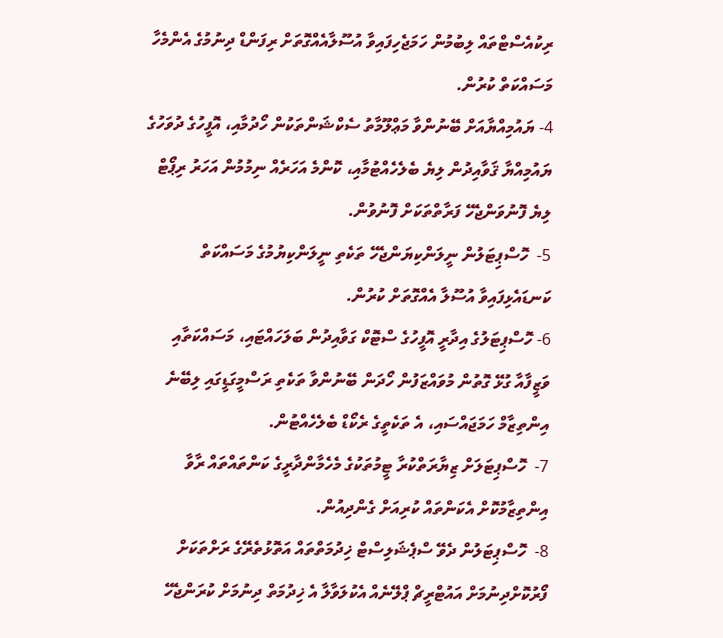ރިކުއެސްޓްތައް ލިބުމުން ހަމަޖެހިފައިވާ އުސޫލާއެއްގޮތަށް ރިފަންޑް ދިނުމުގެ އެންމެހާ މަސައްކަތް ކުރުން.
4- ޔައުމިއްޔާއަށް ބޭނުންވާ މަޢްލޫމާތު ސެކްޝަންތަކުން ހޯދުމާއި، އޮފީހުގެ ދުވަހުގެ ޔައުމިއްޔާ ޤަވާއިދުން ލިޔެ ބެލެހެއްޓުމާއި، ކޮންމެ އަހަރެއް ނިމުމުން އަހަރު ރިޕޯޓް ލިޔެ ފޮނުވަންޖެހޭ ފަރާތްތަކަށް ފޮނުވުން.
5-  ހޮސްޕިޓަލުން ނީލަންކިޔަންޖެހޭ ތަކެތި ނީލަންކިޔުމުގެ މަސައްކަތް ކަނޑައެޅިފައިވާ އުސޫލާ އެއްގޮތަށް ކުރުން.
6- ހޮސްޕިޓަލުގެ އިދާރީ އޮފީހުގެ ސްޓޮކް ގަވާއިދުން ބަލަހައްޓައި، މަސައްކަތާއި ވަޒީފާއާ ގުޅޭ ގޮތުން މުވައްޒަފުން ހޯދަން ބޭނުންވާ ތަކެތި ރަސްމީގަޑީގައި ލިބޭނެ އިންތިޒާމް ހަމަޖައްސައި، އެ ތަކެތީގެ ރެކޯޑް ބެލެހެއްޓުން.
7-  ހޮސްޕިޓަލަށް ޒިޔާރަތްކުރާ ޓީމުތަކުގެ މެހެމާންދާރީގެ ކަންތައްތައް ރާވާ އިންތިޒާމުކޮށް އެކަންތައް ކުރިއަށް ގެންދިއުން.
8-  ހޮސްޕިޓަލުން ދެވޭ ސްޕެޝަލިސްޓް ޚިދުމަތްތައް އަތޮޅުތެރޭގެ ރަށްތަކަށް ފޯރުކޮށްދިނުމަށް އައުޓްރީޗް ޕްލޭނެއް އެކުލަވާލާ އެ ޚިދުމަތް ދިނުމަށް ކުރަންޖެހޭ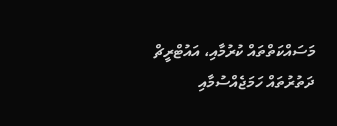މަސައްކަތްތައް ކުރުމާއި، އައުޓްރީޗް ދަތުރުތައް ހަމަޖެއްސުމާއި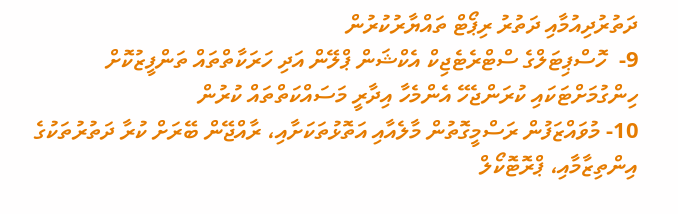ދަތުރުދިއުމާއި ދަތުރު ރިޕޯޓް ތައްޔާރުކުރުން
9-  ހޮސްޕިޓަލްގެ ސްޓްރެޓެޖިކް އެކްޝަން ޕްލޭން އަދި ހަރަކާތްތައް ތަންފީޒުކޮށް ހިންގުމަށްޓަކައި ކުރަންޖެހޭ އެންމެހާ އިދާރީ މަސައްކަތްތައް ކުރުން
10- މުވައްޒަފުން ރަސްމީގޮތުން މާލެއާއި އަތޮޅުތަކަށާއި، ރާއްޖޭން ބޭރަށް ކުރާ ދަތުރުތަކުގެ އިންތިޒާމާއި، ޕްރޮޓޮކޯލް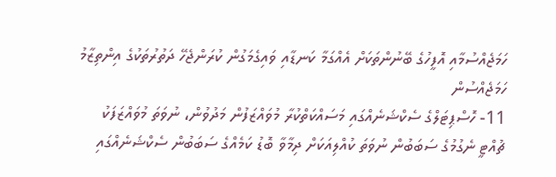ހަމަޖެއްސުމާއި އޮފީހުގެ ބޭނުންތަކަށް އެއްގަމާ ކަނޑާއި ވައިގެމަގުން ކުރަންޖެހޭ ދަތުރުތަކުގެ އިންތިޒާމު ހަމަޖެއްސުން
11- ހޮސްޕިޓަލްގެ ސެކްޝަނެއްގައި މަސައްކަތްކުރާ މުވައްޒަފުން މަދުވުން، ނުވަތަ މުވައްޒަފަކު ޗުއްޓީ ނެގުމުގެ ސަބަބުން ނުވަތަ ކުއްލިއަކަށް ދިމާވާ ބޮޑު ކަމެއްގެ ސަބަބުން ސެކްޝަނެއްގައި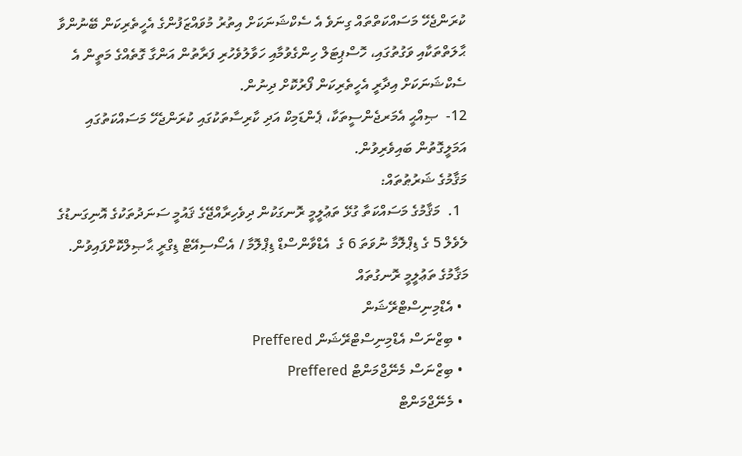ކުރަންޖެހޭ މަސައްކަތްތައް ގިނަވެ އެ ސެކްޝަނަކަށް އިތުރު މުވައްޒަފުންގެ އެހީތެރިކަން ބޭނުންވާ ޙާލަތްތަކާއި ވަގުތުގައި، ހޮސްޕިޓަލް ހިންގެވުމާއި ހަވާލުވެހުރި ފަރާތުން އަންގާ ގޮތެއްގެ މަތީން އެ ސެކްޝަނަކަށް އިދާރީ އެހީތެރިކަން ފޯރުކޮށް ދިނުން.
12-  ޞިއްޙީ އެމަރޖެންސީތަކާ، ޕެންޑަމިކް އަދި ކާރިސާތަކުގައި ކުރަންޖެހޭ މަސައްކަތުގައި އަމަލީގޮތުން ބައިވެރިވުން.
މަޤާމުގެ ޝަރުޠުތައް:
  1.  މަޤާމުގެ މަސައްކަތާ ގުޅޭ ތަޢުލީމީ ރޮނގަކުން ދިވެހިރާއްޖޭގެ ޤައުމީ ސަނަދުތަކުގެ އޮނިގަނޑުގެ ލެވެލް 5 ގެ ޑިޕްލޮމާ ނުވަތަ 6 ގެ  އެޑްވާންސްޑް ޑިޕްލޮމާ / އެސޯސިއޭޓް ޑިގްރީ ޙާޞިލްކޮށްފައިވުން.
މަޤާމުގެ ތަޢުލީމީ ރޮނގުތައް
  • އެޑްމިނިސްޓްރޭޝަން
  • ބިޒްނަސް އެޑްމިނިސްޓްރޭޝަން Preffered
  • ބިޒްނަސް މެނޭޖްމަންޓް Preffered
  • މެނޭޖްމަންޓް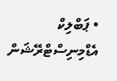• ޕަބްލިކް އެޑްމިނިސްޓްރޭޝަން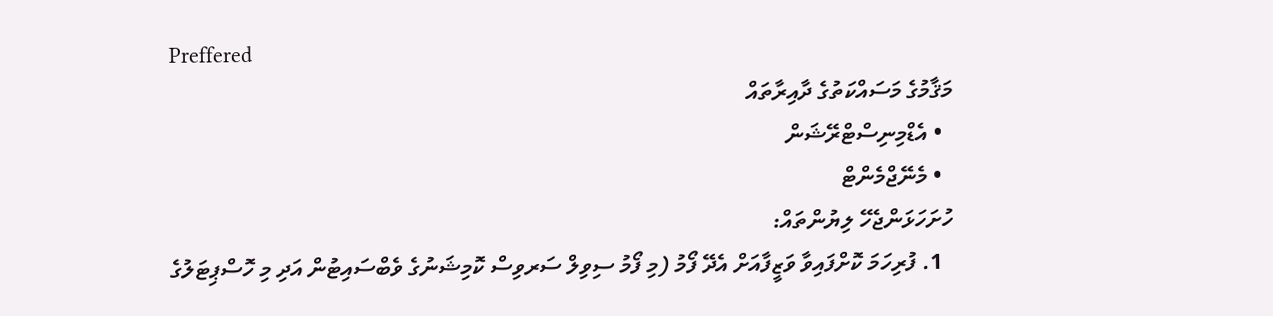Preffered
މަޤާމުގެ މަސައްކަތުގެ ދާއިރާތައް
  • އެޑްމިނިސްޓްރޭޝަން
  • މެނޭޖްމެންޓް
ހުށަހަޅަންޖެހޭ ލިޔުންތައް:
  1. ފުރިހަމަ ކޮށްފައިވާ ވަޒީފާއަށް އެދޭ ފޯމު (މި ފޯމު ސިވިލް ސަރވިސް ކޮމިޝަނުގެ ވެބްސައިޓުން އަދި މި ހޮސްޕިޓަލުގެ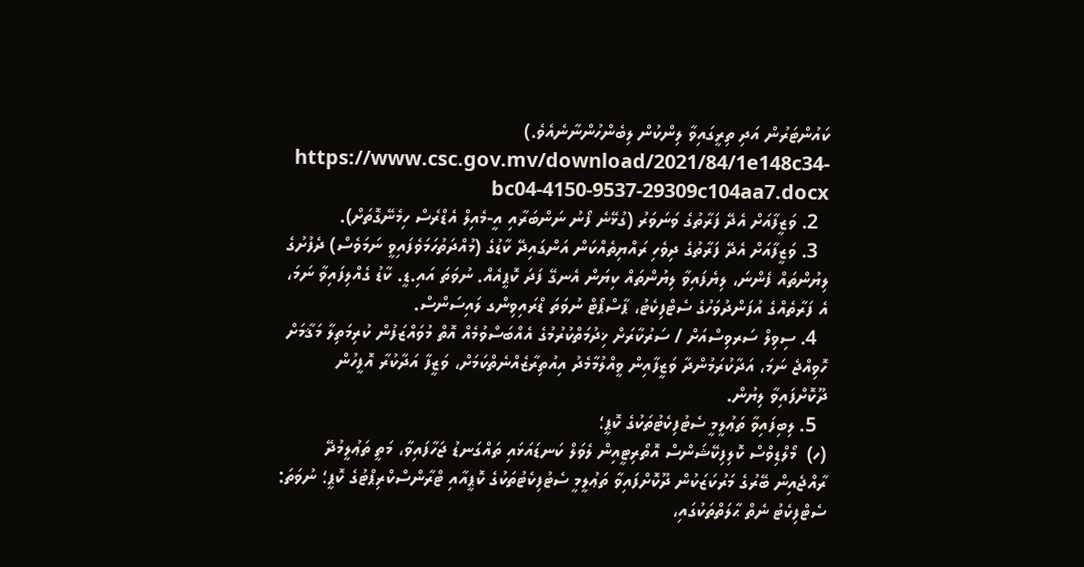ކައުންޓަރުން އަދި ތިރީގައިވާ ލިންކުން ލިބެންހުންނާނެއެވެ.)  https://www.csc.gov.mv/download/2021/84/1e148c34-bc04-4150-9537-29309c104aa7.docx
  2. ވަޒީފާއަށް އެދޭ ފަރާތުގެ ވަނަވަރު (ގުޅޭނެ ފޯނު ނަންބަރާއި އީ-މެއިލް އެޑްރެސް ހިމެނޭގޮތަށް).
  3. ވަޒީފާއަށް އެދޭ ފަރާތުގެ ދިވެހި ރައްޔިތެއްކަން އަންގައިދޭ ކާޑުގެ (މުއްދަތުހަމަވެފައިވީ ނަމަވެސް) ދެފުށުގެ ލިޔުންތައް ފެންނަ، ލިޔެފައިވާ ލިޔުންތައް ކިޔަން އެނގޭ ފަދަ ކޮޕީއެއް. ނުވަތަ އައި.ޑީ. ކާޑު ގެއްލިފައިވާ ނަމަ، އެ ފަރާތެއްގެ އުފަންދުވަހުގެ ސެޓްފިކެޓު، ޕާސްޕޯޓް ނުވަތަ ޑްރައިވިންގ ލައިސަންސް.
  4. ސިވިލް ސަރވިސްއަށް / ސަރުކާރަށް ޚިދުމަތްކުރުމުގެ އެއްބަސްވުމެއް އޮތް މުވައްޒަފުން ކުރިމަތިލާ މަޤާމަށް ހޮވިއްޖެ ނަމަ، އަދާކުރަމުންދާ ވަޒީފާއިން ވީއްލުމާމެދު އިއުތިރާޒެއްނެތްކަމަށް، ވަޒީފާ އަދާކުރާ އޮފީހުން ދޫކޮށްފައިވާ ލިޔުން.
  5. ލިބިފައިވާ ތަޢުލީމީ ސެޓުފިކެޓުތަކުގެ ކޮޕީ؛
(ހ)  މޯލްޑިވްސް ކޮލިފިކޭޝަންސް އޮތޯރިޓީއިން ލެވަލް ކަނޑައަޅައި ތައްގަނޑު ޖަހާފައިވާ، މަތީ ތަޢުލީމުދޭ ރާއްޖެއިން ބޭރުގެ މަރުކަޒަކުން ދޫކޮށްފައިވާ ތަޢުލީމީ ސެޓުފިކެޓުތަކުގެ ކޮޕީއާއި ޓްރާންސްކްރިޕްޓުގެ ކޮޕީ؛ ނުވަތަ: ސެޓްފިކެޓު ނެތް ޙާލަތްތަކުގައި،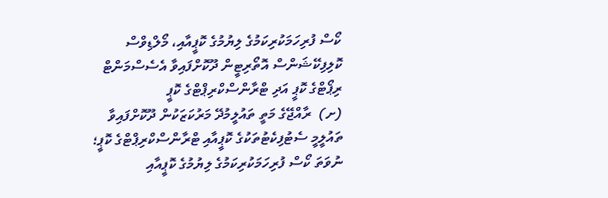ކޯސް ފުރިހަމަކުރިކަމުގެ ލިޔުމުގެ ކޮޕީއާއި، މޯލްޑިވްސް ކޮލިފިކޭޝަންސް އޮތޯރިޓީން ދޫކޮށްފައިވާ އެސެސްމަންޓް ރިޕޯޓްގެ ކޮޕީ އަދި ޓްރާންސްކްރިޕްޓްގެ ކޮޕީ
(ށ)  ރާއްޖޭގެ މަތީ ތައުލީމުދޭ މަރުކަޒަކުން ދޫކޮށްފައިވާ ތައުލީމީ ސެޓުފިކެޓުތަކުގެ ކޮޕީއާއި ޓްރާންސްކްރިޕްޓްގެ ކޮޕީ؛ ނުވަތަ ކޯސް ފުރިހަމަކުރިކަމުގެ ލިޔުމުގެ ކޮޕީއާއި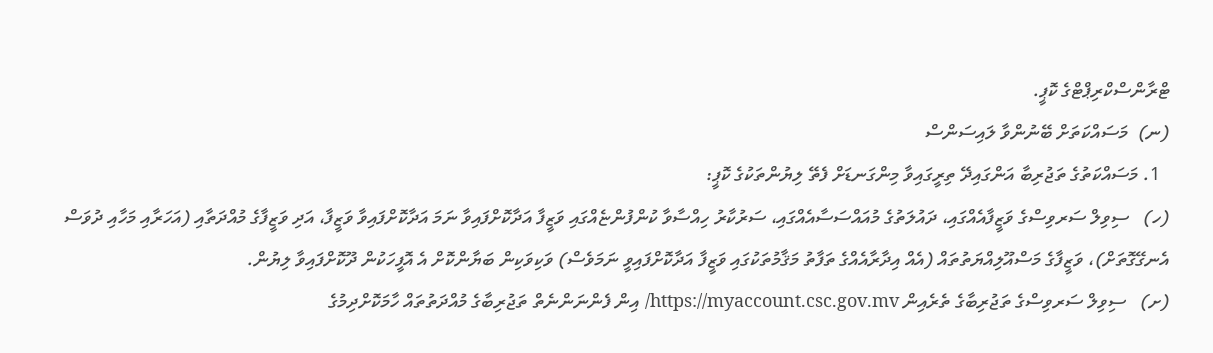ޓްރާންސްކްރިޕްޓްގެ ކޮޕީ.
(ނ)  މަސައްކަތަށް ބޭނުންވާ ލައިސަންސް
  1. މަސައްކަތުގެ ތަޖުރިބާ އަންގައިދޭ ތިރީގައިވާ މިންގަނޑަށް ފެތޭ ލިޔުންތަކުގެ ކޮޕީ:
(ހ)   ސިވިލް ސަރވިސްގެ ވަޒީފާއެއްގައި، ދައުލަތުގެ މުއައްސަސާއެއްގައި، ސަރުކާރު ހިއްސާވާ ކުންފުންޏެއްގައި ވަޒީފާ އަދާކޮށްފައިވާ ނަމަ އަދާކޮށްފައިވާ ވަޒީފާ، އަދި ވަޒީފާގެ މުއްދަތާއި (އަހަރާއި މަހާއި ދުވަސް އެނގޭގޮތަށް)، ވަޒީފާގެ މަސްއޫލިއްޔަތުތައް (އެއް އިދާރާއެއްގެ ތަފާތު މަޤާމުތަކުގައި ވަޒީފާ އަދާކޮށްފައިވީ ނަމަވެސް) ވަކިވަކިން ބަޔާންކޮށް އެ އޮފީހަކުން ދޫކޮށްފައިވާ ލިޔުން.
(ށ)   ސިވިލް ސަރވިސްގެ ތަޖުރިބާގެ ތެރެއިން https://myaccount.csc.gov.mv/ އިން ފެންނަންނެތް ތަޖުރިބާގެ މުއްދަތުތައް ހާމަކޮށްދިމުގެ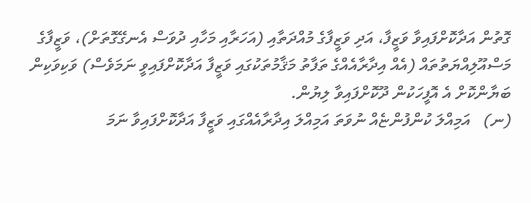ގޮތުން އަދާކޮށްފައިވާ ވަޒީފާ، އަދި ވަޒީފާގެ މުއްދަތާއި (އަހަރާއި މަހާއި ދުވަސް އެނގޭގޮތަށް)، ވަޒީފާގެ މަސްއޫލިއްޔަތުތައް (އެއް އިދާރާއެއްގެ ތަފާތު މަޤާމުތަކުގައި ވަޒީފާ އަދާކޮށްފައިވީ ނަމަވެސް) ވަކިވަކިން ބަޔާންކޮށް އެ އޮފީހަކުން ދޫކޮށްފައިވާ ލިޔުން.
(ނ)   އަމިއްލަ ކުންފުންޏެއް ނުވަތަ އަމިއްލަ އިދާރާއެއްގައި ވަޒީފާ އަދާކޮށްފައިވާ ނަމަ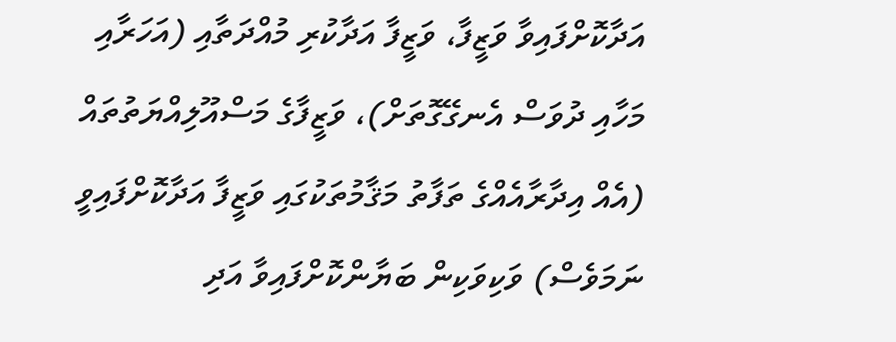އަދާކޮށްފައިވާ ވަޒީފާ، ވަޒީފާ އަދާކުރި މުއްދަތާއި (އަހަރާއި މަހާއި ދުވަސް އެނގޭގޮތަށް)، ވަޒީފާގެ މަސްއޫލިއްޔަތުތައް (އެއް އިދާރާއެއްގެ ތަފާތު މަޤާމުތަކުގައި ވަޒީފާ އަދާކޮށްފައިވީ ނަމަވެސް) ވަކިވަކިން ބަޔާންކޮށްފައިވާ އަދި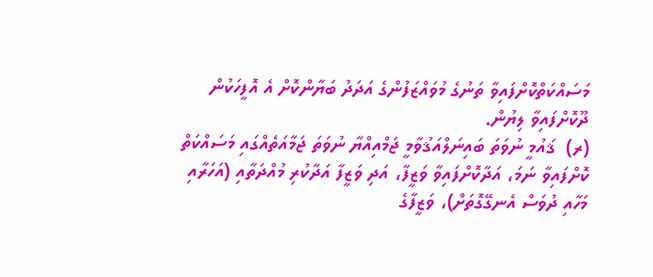މަސައްކަތްކޮށްފައިވާ ތަނުގެ މުވައްޒަފުންގެ އަދަދު ބަޔާންކޮށް އެ އޮފީހަކުން ދޫކޮށްފައިވާ ލިޔުން.
(ރ)  ޤައުމީ ނުވަތަ ބައިނަލްއަޤުވާމީ ޖަމްއިއްޔާ ނުވަތަ ޖަމާއަތެއްގައި މަސައްކަތް ކޮށްފައިވާ ނަމަ، އަދާކޮށްފައިވާ ވަޒީފާ، އަދި ވަޒީފާ އަދާކުރި މުއްދަތާއި (އަހަރާއި މަހާއި ދުވަސް އެނގޭގޮތަށް)، ވަޒީފާގެ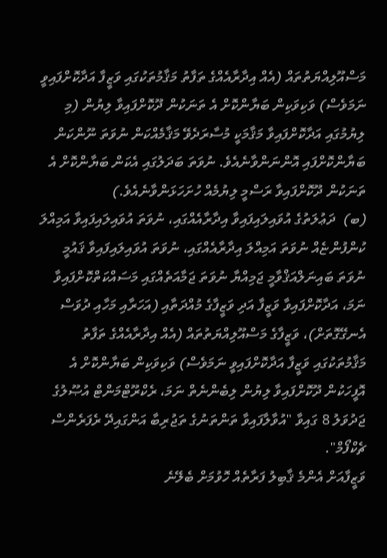މަސްއޫލިއްޔަތުތައް (އެއް އިދާރާއެއްގެ ތަފާތު މަޤާމުތަކުގައި ވަޒީފާ އަދާކޮށްފައިވީ ނަމަވެސް) ވަކިވަކިން ބަޔާންކޮށް އެ ތަނަކުން ދޫކޮށްފައިވާ ލިޔުން (މި ލިޔުމުގައި އަދާކޮށްފައިވާ މަޤާމަކީ މުސާރަދެވޭ މަޤާމެއްކަން ނުވަތަ ނޫންކަން ބަޔާންކޮށްފައި އޮންނަންވާނެއެވެ. ނުވަތަ ބަދަލުގައި އެކަން ބަޔާންކޮށް އެ ތަނަކުން ދޫކޮށްފައިވާ ރަސްމީ ލިޔުމެއް ހުށަހަޅަންވާނެއެވެ.)
(ބ)  ދަޢުލަތުގެ އުވައިލައިފައިވާ އިދާރާއެއްގައި، ނުވަތަ އުވައިލައިފައިވާ އަމިއްލަ ކުންފުންޏެއް ނުވަތަ އަމިއްލަ އިދާރާއެއްގައި، ނުވަތަ އުވައިލައިފައިވާ ޤައުމީ ނުވަތަ ބައިނަލްއަޤްވާމީ ޖަމިއްޔާ ނުވަތަ ޖަމާއަތެއްގައި މަސައްކަތްކޮށްފައިވާ ނަމަ، އަދާކޮށްފައިވާ ވަޒީފާ އަދި ވަޒީފާގެ މުއްދަތާއި (އަހަރާއި މަހާއި ދުވަސް އެނގޭގޮތަށް)، ވަޒީފާގެ މަސްއޫލިއްޔަތުތައް (އެއް އިދާރާއެއްގެ ތަފާތު މަޤާމުތަކުގައި ވަޒީފާ އަދާކޮށްފައިވީ ނަމަވެސް) ވަކިވަކިން ބަޔާންކޮށް އެ އޮފީހަކުން ދޫކޮށްފައިވާ ލިޔުން ލިބެންނެތް ނަމަ، ރެކްރޫޓްމަންޓް އުޞޫލުގެ ޖަދުވަލު 8 ގައިވާ "އުވާލާފައިވާ ތަންތަނުގެ ތަޖުރިބާ އަންގައިދޭ ރެފަރެންސް ޗެކްފޯމް".
ވަޒީފާއަށް އެންމެ ޤާބިލު ފަރާތެއް ހޮވުމަށް ބެލޭނެ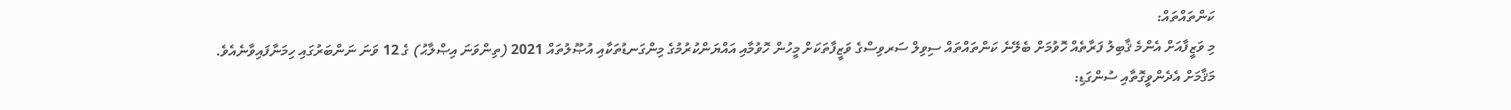ކަންތައްތައް:
މި ވަޒީފާއަށް އެންމެ ޤާބިލު ފަރާތެއް ހޮވުމަށް ބެލޭނެ ކަންތައްތައް ސިވިލް ސަރވިސްގެ ވަޒީފާތަކަށް މީހުން ހޮވުމާއި އައްޔަންކުރުމުގެ މިންގަނޑުތަކާއި އުޞޫލުތައް 2021 (ތިންވަނަ އިޞްލާޙު) ގެ 12 ވަނަ ނަންބަރުގައި ހިމަނާފައިވާނެއެވެ.
މަޤާމަށް އެދެންވީގޮތާއި ސުންގަޑި: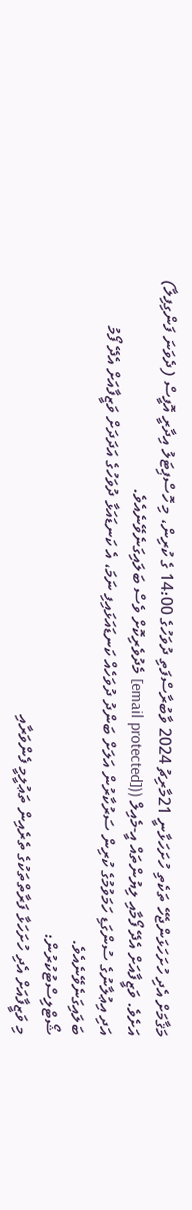މަޤާމަށް އެދި ހުށަހަޅަންޖެހޭ ތަކެތި ހުށަހަޅާނީ 21މާރިޗު 2024 ވާބުރާސްފަތި ދުވަހުގެ 14:00 ގެ ކުރިން، މި ހޮސްޕިޓަލު އިދާރީ އޮފީސް (ދެވަނަ ފަންގިފިލާ) އަށެވެ. ވަޒީފާއަށް އެދޭ ފޯމާއި ލިޔުންތައް އީ-މެއިލް (([email protected] މެދުވެރިކޮށް ވެސް ބަލައިގަނެވޭނެއެވެ.
އަދި އިޢުލާނުގެ ސުންގަޑި ހަމަވުމުގެ ކުރިން ސަރުކާރުން އަލަށް ބަންދު ދުވަހެއް ކަނޑައަޅައިފި ނަމަ، އެ ކަނޑައަޅާ ދުވަހުގެ އަދަދަށް ވަޒީފާއަށް އެދޭ ފޯމު ބަލައިގަނެވޭނެއެވެ.
ޝޯޓްލިސްޓުކުރުން:
މި ވަޒީފާއަށް އެދި ހުށަހަޅާ ފަރާތްތަކުގެ ތެރެއިން ތަޢުލީމީ ފެންވަރާއި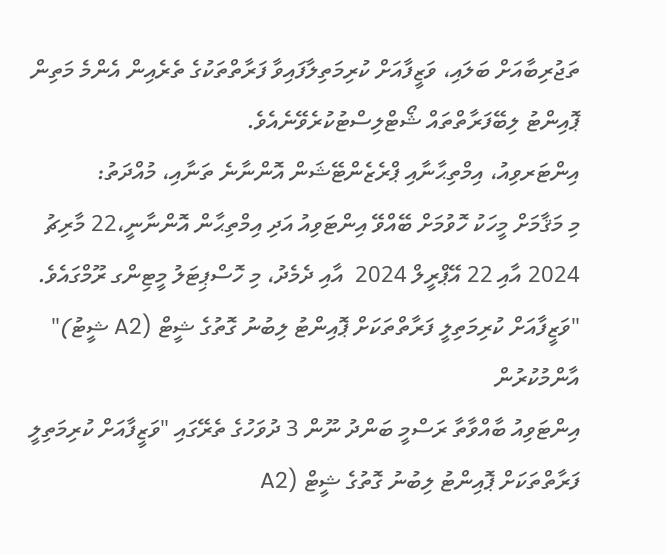ތަޖުރިބާއަށް ބަލައި، ވަޒީފާއަށް ކުރިމަތިލާފައިވާ ފަރާތްތަކުގެ ތެރެއިން އެންމެ މަތިން ޕޮއިންޓު ލިބޭފަރާތްތައް ޝޯޓްލިސްޓުކުރެވޭނެއެވެ.
އިންޓަރވިއު، އިމްތިޙާނާއި ޕްރެޒެންޓޭޝަން އޮންނާނެ ތަނާއި، މުއްދަތު:
މި މަޤާމަށް މީހަކު ހޮވުމަށް ބޭއްވޭ އިންޓަވިއު އަދި އިމްތިޙާން އޮންނާނީ،22 މާރިޗު 2024 އާއި 22 އޭޕްރީލް 2024  އާއި ދެމެދު، މި ހޮސްޕިޓަލު މީޓިންގ ރޫމްގައެވެ.
"ވަޒީފާއަށް ކުރިމަތިލީ ފަރާތްތަކަށް ޕޮއިންޓު ލިބުނު ގޮތުގެ ޝީޓް (A2 ޝީޓު)" އާންމުކުރުން
އިންޓަވިއު ބާއްވާތާ ރަސްމީ ބަންދު ނޫން 3 ދުވަހުގެ ތެރޭގައި "ވަޒީފާއަށް ކުރިމަތިލީ ފަރާތްތަކަށް ޕޮއިންޓު ލިބުނު ގޮތުގެ ޝީޓް (A2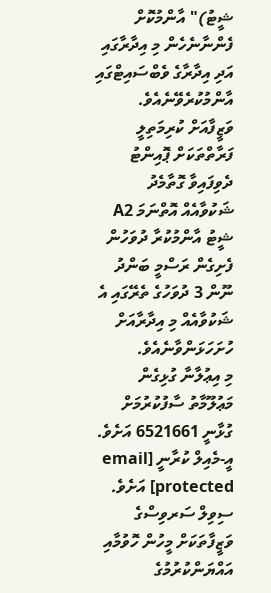ޝީޓު)" އާންމުކޮށް ފެންނާނެހެން މި އިދާރާގައި އަދި އިދާރާގެ ވެބްސައިޓްގައި އާންމުކުރެވޭނެއެވެ. ވަޒީފާއަށް ކުރިމަތިލީ ފަރާތްތަކަށް ޕޮއިންޓު ދެވިފައިވާ ގޮތާމެދު ޝަކުވާއެއް އޮތްނަމަ A2 ޝީޓު އާންމުކުރާ ދުވަހުން ފެށިގެން ރަސްމީ ބަންދު ނޫން 3 ދުވަހުގެ ތެރޭގައި އެ ޝަކުވާއެއް މި އިދާރާއަށް ހުށަހަޅަންވާނެއެވެ.
މި އިޢުލާނާ ގުޅިގެން މަޢުލޫމާތު ސާފުކުރުމަށް ގުޅާނީ 6521661 އަށެވެ. އީ-މެއިލް ކުރާނީ [email protected] އަށެވެ.
ސިވިލް ސަރވިސްގެ ވަޒީފާތަކަށް މީހުން ހޮވުމާއި އައްޔަންކުރުމުގެ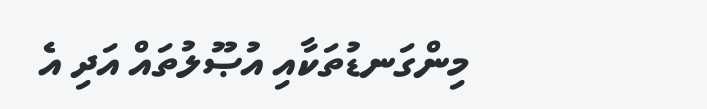މިންގަނޑުތަކާއި އުޞޫލުތައް އަދި އެ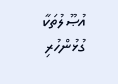އުޞޫލުތަކާ ގުޅުންހުރި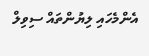އެންމެހައި ލިޔުންތައް ސިވިލް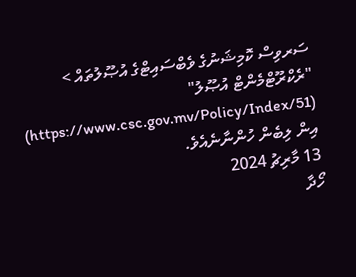ސަރވިސް ކޮމިޝަނުގެ ވެބްސައިޓްގެ އުޞޫލުތައް > "ރެކްރޫޓްމެންޓް އުޞޫލު" (https://www.csc.gov.mv/Policy/Index/51) އިން ލިބެން ހުންނާނެއެވެ.
13 މާރިޗު 2024
ހޯދާ